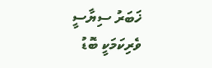ޚަބަރު ސިޔާސީ
ވެރިކަމަކީ ބޮޑު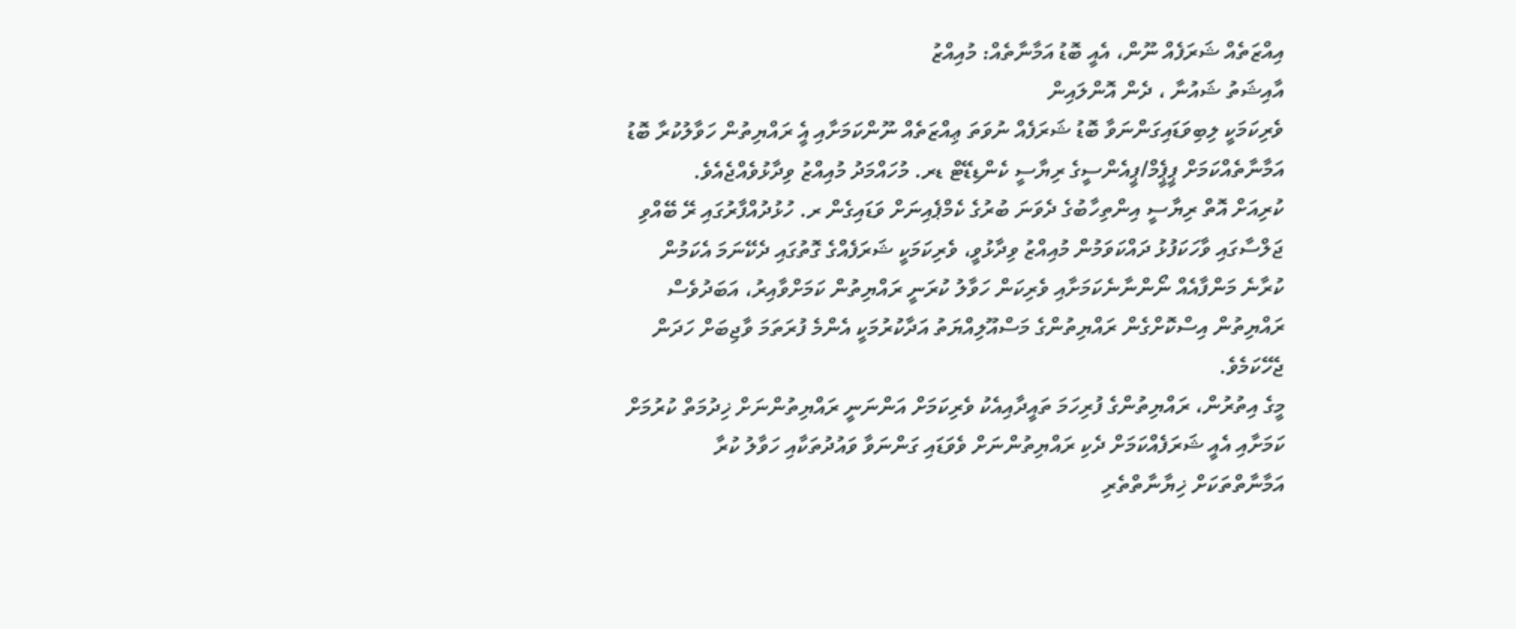އިއްޒަތެއް ޝަރަފެއް ނޫން، އެއީ ބޮޑު އަމާނާތެއް: މުއިއްޒު
އާއިޝަތު ޝައުނާ ، ދެން އޮންލައިން
ވެރިކަމަކީ ލިބިވަޑައިގަންނަވާ ބޮޑު ޝަރަފެއް ނުވަތަ ޢިއްޒަތެއް ނޫންކަމަށާއި އެީ ރައްޔިތުން ހަވާލުކުރާ ބޮޑު އަމާނާތެއްކަމަށް ޕީޕީެމް/ޕީއެންސީގެ ރިޔާސީ ކެންޑިޑޭޓް ޑރ. މުހައްމަދު މުއިއްޒު ވިދާޅުވެއްޖެއެވެ.
ކުރިއަށް އޮތް ރިޔާސީ އިންތިހާބުގެ ދެވަނަ ބުރުގެ ކެމްޕެއިނަށް ވަޑައިގެން ރ. ހުޅުދުއްފާރުގައި ރޭ ބޭއްވި ޖަލްސާގައި ވާހަކަފުޅު ދައްކަވަމުން މުއިއްޒު ވިދާޅުވީ، ވެރިކަމަކީ ޝަރަފެއްގެ ގޮތުގައި ދެކޭނަމަ އެކަމުން ކުރާނެ މަންފާއެއް ނޯންނާނެކަމަށާއި ވެރިކަން ހަވާލު ކުރަނީ ރައްޔިތުން ކަމަށްވާއިރު، އަބަދުވެސް ރައްޔިތުން އިސްކޮށްގެން ރައްޔިތުންގެ މަސްއޫލިއްޔަތު އަދާކުރުމަކީ އެންމެ ފުރަތަމަ ވާޖިބަށް ހަދަން ޖެހޭކަމެވެ.
މީގެ އިތުރުން، ރައްޔިތުންގެ ފުރިހަމަ ތައީދާއިއެކު ވެރިކަމަށް އަންނަނީ ރައްޔިތުންނަށް ޚިދުމަތް ކުރުމަށް ކަމަށާއި އެއީ ޝަރަފެއްކަމަށް ދެކި ރައްޔިތުންނަށް ވެވަޑައި ގަންނަވާ ވައުދުތަކާއި ހަވާލު ކުރާ އަމާނާތްތަކަށް ޚިޔާނާތްތެރި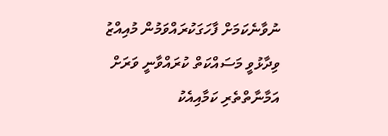ނުވާނެކަމަށް ފާހަގަކުރައްވަމުން މުއިއްޒު ވިދާޅުވީ މަސައްކަތް ކުރައްވާނީ ވަރަށް އަމާނާތްތެރި ކަމާއިއެކު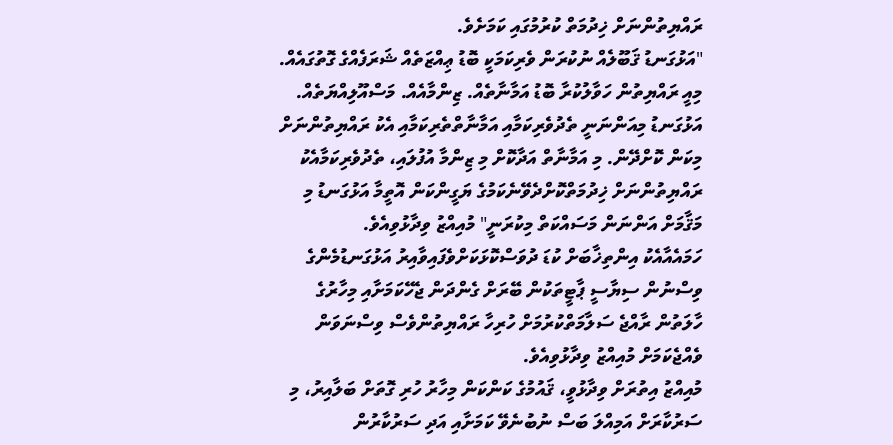ރައްޔިތުންނަށް ޚިދުމަތް ކުރުމުގައި ކަމަށެވެ.
"އަޅުގަނޑު ޤަބޫލެއް ނުކުރަން ވެރިކަމަކީ ބޮޑު ޢިއްޒަތެއް ޝަރަފެއްގެ ގޮތުގައެއް. މިއީ ރައްޔިތުން ހަވާލުކުރާ ބޮޑު އަމާނާތެއް. ޒިންމާއެއް. މަސްއޫލިއްޔަތެއް. އަޅުގަނޑު މިއަންނަނީ ތެދުވެރިކަމާއި އަމާނާތްތެރިކަމާއި އެކު ރައްޔިތުންނަށް މިކަން ކޮށްދޭން. މި އަމާނާތް އަދާކޮށް މި ޒިންމާ އުފުލައި، ތެދުވެރިކަމާއެކު ރައްޔިތުންނަށް ޚިދުމަތްކޮށްދެވޭނެކަމުގެ ޔަގީންކަން އޮތީމާ އަޅުގަނޑު މި މަޤާމަށް އަންނަން މަސައްކަތް މިކުރަނީ" މުއިއްޒު ވިދާޅުވިއެވެ.
ހަމައެއާއެކު އިންތިޚާބަށް ކުޑަ ދުވަސްކޮޅަކަށްވެފައިވާއިރު އަޅުގަނޑުމެންގެ ވިސްނުން ސިޔާސީ ޕާޓީތަކުން ބޭރަށް ގެންދަން ޖެހޭކަމަށާއި މިހާރުގެ ހާލަތުން ރާއްޖެ ސަލާމަތްކުރުމަށް ހުރިހާ ރައްޔިތުންވެސް ވިސްނަވަން ވެއްޖެކަމަށް މުއިއްޒު ވިދާޅުވިއެވެ.
މުއިއްޒު އިތުރަށް ވިދާޅުވީ، ޤައުމުގެ ކަންކަން މިހާރު ހުރި ގޮތަށް ބަލާއިރު، މި ސަރުކާރަށް އަމިއްލަ ބަސް ނުބުނެވޭ ކަމަށާއި އަދި ސަރުކާރުން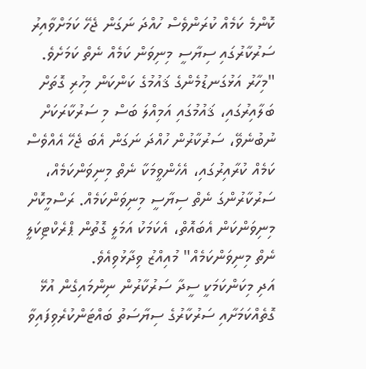ކޮންމެ ކަމެއް ކުރަންވެސް ހުއްދަ ނަގަން ޖެހޭ ކަމަށްވާއިރު ސަރުކާރުގައި ސިޔާސީ މިނިވަން ކަމެއް ނެތް ކަމަށެވެ.
"މިހާރު އަޅުގަނޑުމެންގެ ޤައުމުގެ ކަންކަން މިހުރި ގޮތަށް ބަލާއިރުގައި، ޤައުމުގައި އަމިއްލަ ބަސް މި ސަރުކާރަކަށް ނުބުނެވޭ، ސަރުކާރުން ހުއްދަ ނަގަން އެބަ ޖެހޭ އެއްވެސް ކަމެއް ކުރާއިރުގައި، އެހެންވީމަކާ ނެތް މިނިވަންކަމެއް، ސަރުކާރުންގަ ނެތް ސިޔާސީ މިނިވަންކަމެއް. ރަސްމީކޮށް މިނިވަންކަން އެބައޮތް، އެކަމަކު އަމަލީ ގޮތުން ޕްރެކްޓިކަލީ ނެތް މިނިވަންކަމެއް" މުއިއްޒު ވިދާޅުވިއެވެ.
އަދި މިކަންކަމަކީ ސީދާ ސަރުކާރުން ނިންމައިގެން އުޅޭ ގޮތެއްކަމަށާއި ސަރުކާރުގެ ސިޔާސަތު ބައްޓަންކުރެވިފައިވާ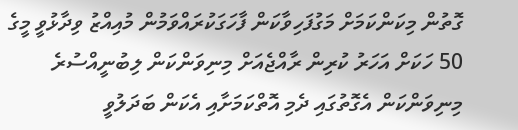ގޮތުން މިކަންކަމަށް މަގުފަހިވާކަން ފާހަގަކުރައްވަމުން މުއިއްޒު ވިދާޅުވީ މީގެ 50 ހަކަށް އަހަރު ކުރިން ރާއްޖެއަށް މިނިވަންކަން ލިބުނީއްސުރެ މިނިވަންކަން އެގޮތުގައި ދެމި އޮތްކަމަށާއި އެކަން ބަދަލުވީ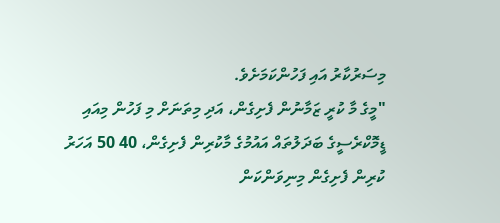މިސަރުކާރު އައި ފަހުންކަމަށެވެ.
"މީގެ މާ ކުރީ ޒަމާނުން ފެށިގެން، އަދި މިތަނަށް މި ފަހުން މިއައި ޑީމޮކްރެސީގެ ބަދަލުތައް އައުމުގެ މާކުރިން ފެށިގެން، 40 50 އަހަރު ކުރިން ފެށިގެން މިނިވަންކަން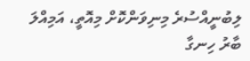ލިބުނީއްސުރެ މިނިވަންކޮށް މިއޮތީ، އަމިއްލަ ބާރު ހިނގާ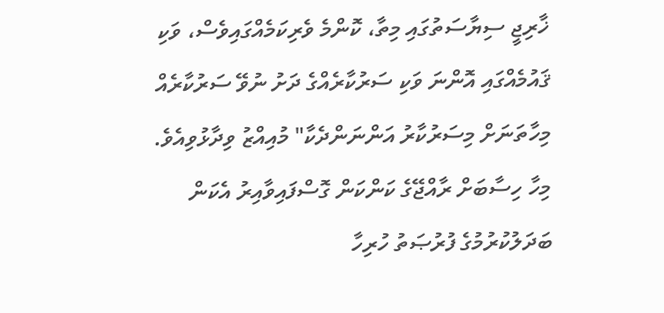ޚާރިޖީ ސިޔާސަތުގައި މިތާ، ކޮންމެ ވެރިކަމެއްގައިވެސް، ވަކި ޤައުމެއްގައި އޮންނަ ވަކި ސަރުކާރެއްގެ ދަށު ނުވޭ ސަރުކާރެއް މިހާތަނަށް މިސަރުކާރު އަންނަންދެކާ" މުއިއްޒު ވިދާޅުވިއެވެ.
މިހާ ހިސާބަށް ރާއްޖޭގެ ކަންކަން ގޮސްފައިވާއިރު އެކަން ބަދަލުކުރުމުގެ ފުރުޞަތު ހުރިހާ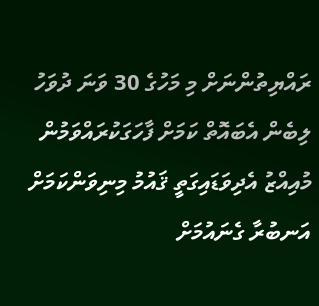ރައްޔިތުންނަށް މި މަހުގެ 30 ވަނަ ދުވަހު ލިބެން އެބައޮތް ކަމަށް ފާހަގަކުރައްވަމުން މުއިއްޒު އެދިވަޑައިގަތީ ޤައުމު މިނިވަންކަމަށް އަނބުރާ ގެނައުމަށް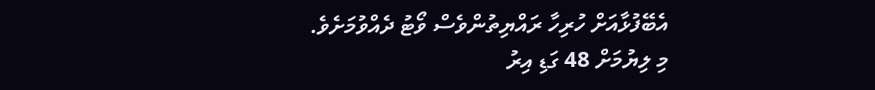އެބޭފުޅާއަށް ހުރިހާ ރައްޔިތުންވެސް ވޯޓު ދެއްވުމަށެވެ.
މި ލިޔުމަށް 48 ގަޑި އިރު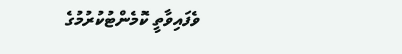ވެފައިވާތީ ކޮމެންޓުކުރުމުގެ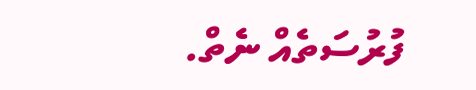ފުރުސަތެއް ނެތް.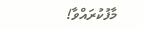މާފުކުރައްވާ!